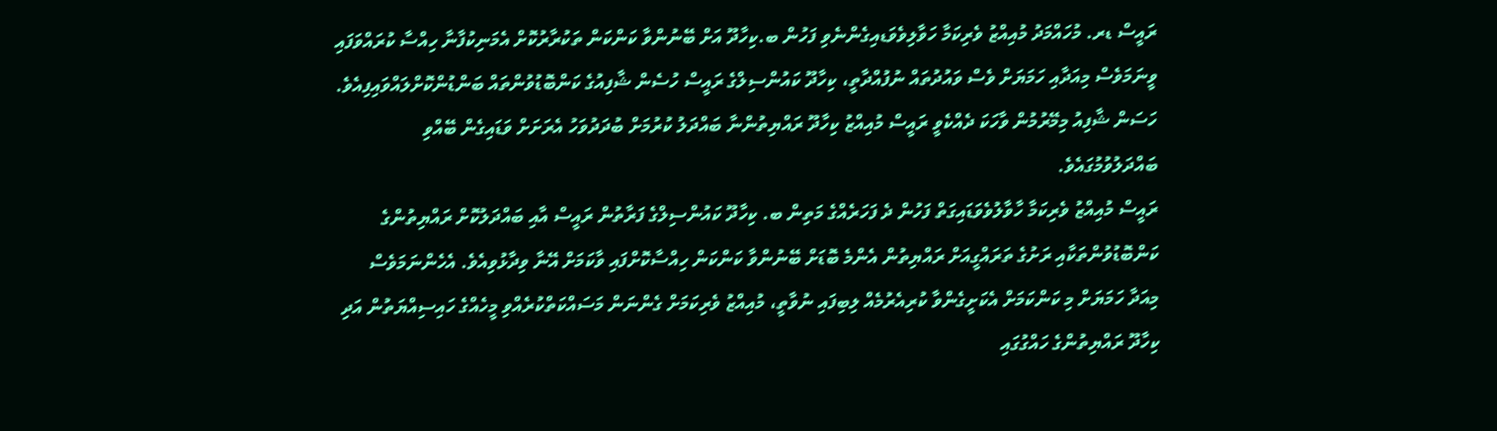ރައީސް ޑރ. މުހައްމަދު މުއިއްޒު ވެރިކަމާ ހަވާލިވެވަޑއިގެންނެވި ފަހުން ބ.ކިހާދޫ އަށް ބޭނުންވާ ކަންކަން ތަކުރާރުކޮށް އެމަނިކުފާނާ ހިއްސާ ކުރައްވަފައި ވީނަމަވެސް މިއަދާއި ހަމަޔަށް ވެސް ވައުދުތައް ނުފުއްދާތީ، ކިހާދޫ ކައުންސިލްގެ ރައީސް ހުސެން ޝާފިއުގެ ކަންބޮޑުވުންތައް ބަންޑުންކޮށްލައްވައިފިއެވެ.
ހަސަން ޝާފިއު މިމޭރުމުން ވާހަކަ ދެއްކެވީ ރައީސް މުއިއްޒު ކިހާދޫ ރައްޔިތުންނާ ބައްދަލު ކުރުމަށް ބުދަދުވަހު އެރަށަށް ވަޑައިގެން ބޭއްވި ބައްދަލުވުމުގައެވެ.
ރައީސް މުއިއްޒު ވެރިކަމާ ހާވާލުވެވަޑައިގަތް ފަހުން ދެ ފަހަރެއްގެ މަތިން ބ. ކިހާދޫ ކައުންސިލްގެ ފަރާތުން ރައީސް އާއި ބައްދަލުކޮށް ރައްޔިތުންގެ ކަންބޮޑުވުންތަކާއި ރަށުގެ ތަރައްގީއަށް ރައްޔިތުން އެންމެ ބޮޑަށް ބޭނުންވާ ކަންކަން ހިއްސާކޮށްފައި ވާކަމަށް އޭނާ ވިދާޅުވިއެވެ. އެހެންނަމަވެސް މިއަދާ ހަމަޔަށް މި ކަންކަމަށް އެކަށީގެންވާ ކުރިއެރުމެއް ލިބިފައި ނުވާތީ، މުއިއްޒު ވެރިކަމަށް ގެންނަން މަސައްކަތްކުރެއްވި މީހެއްގެ ހައިސިއްޔަތުން އަދި ކިހާދޫ ރައްޔިތުންގެ ހައްގުގައި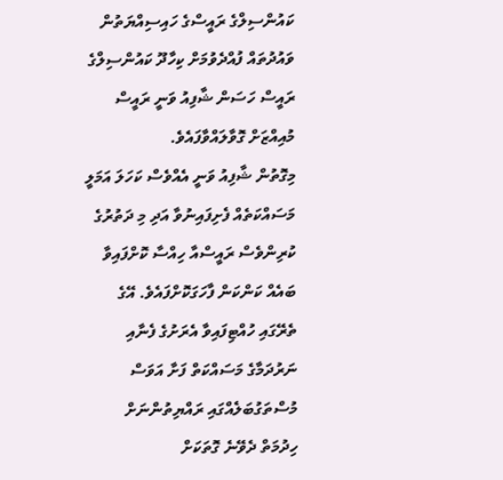ކައުންސިލްގެ ރައީސްގެ ހައިސިއްޔަތުން ވައުދުތައް ފުއްދެވުމަށް ކިހާދޫ ކައުންސިލްގެ ރައީސް ހަސަން ޝާފިއު ވަނީ ރައީސް މުއިއްޒަށް ގޮވާލައްވާފައެވެ.
މިގޮތުން ޝާފިއު ވަނީ އެއްވެސް ކަހަލަ އަމަލީ މަސައްކަތެއް ފެށިފައިނުވާ އަދި މި ދަތުރުގެ ކުރިންވެސް ރައީސްއާ ހިއްސާ ކޮށްފައިވާ ބައެއް ކަންކަން ފާހަގަކޮށްފައެވެ. އޭގެ ތެރޭގައި ހުއްޓިފައިވާ އެރަށުގެ ފެނާއި ނަރުދަމާގެ މަސައްކަތް ފަށާ އަވަސް މުސްތަގުބަލެއްގައި ރައްޔިތުންނަށް ހިދުމަތް ދެވޭނެ ގޮތަކަށް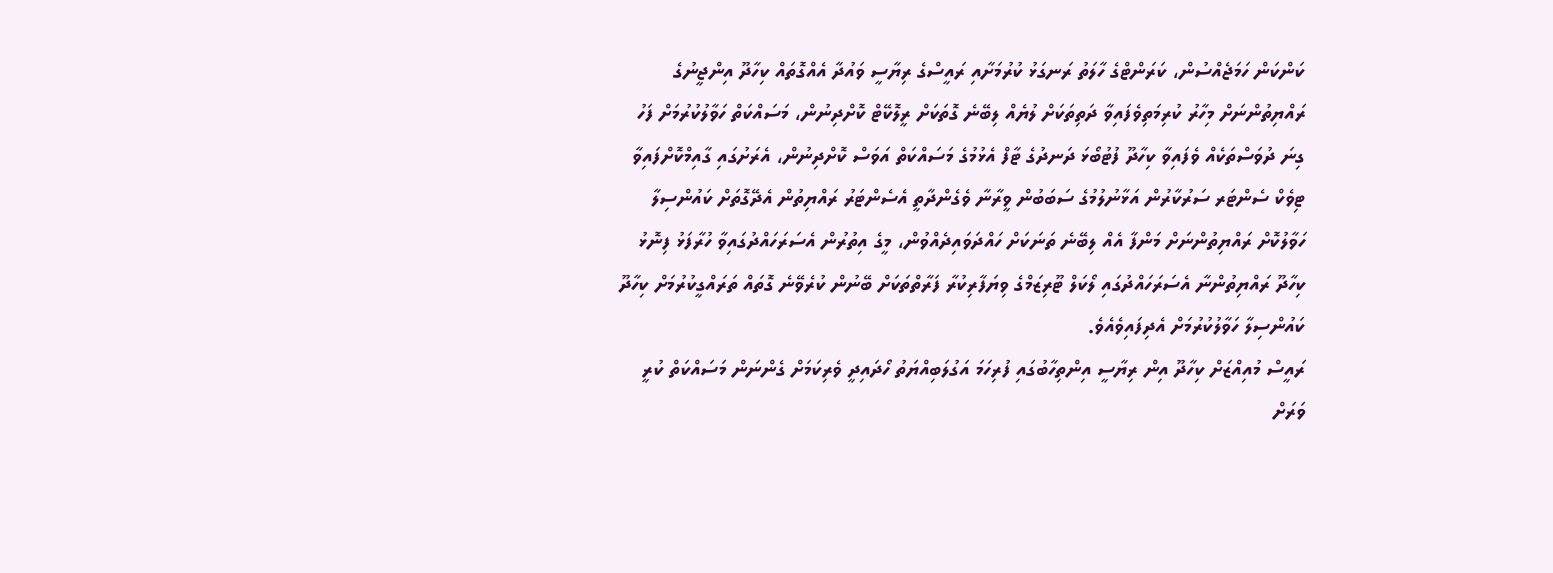ކަންކަން ހަމަޖެއްސުން، ކަރަންޓްގެ ހާލަތު ރަނގަޅު ކުރުމަށާއި ރައީސްގެ ރިޔާސީ ވައުދާ އެއްގޮތައް ކިހާދޫ އިންޖީނުގެ ރައްޔިތުންނަށް މިހާރު ކުރިމަތިވެފައިވާ ދަތިތަކަށް ލުޔެއް ލިބޭނެ ގޮތަކަށް ރީލޮކޭޓް ކޮށްދިނުން، މަސައްކަތް ހަވާލުކުރުމަށް ފަހު ގިނަ ދުވަސްތަކެއް ވެފައިވާ ކިހާދޫ ފުޓުބޯޅަ ދަނދުގެ ޓާފް އެޅުމުގެ މަސައްކަތް އަވަސް ކޮށްދިނުން، އެރަށުގައި ގާއިމްކޮށްފައިވާ ޓިވެކް ސެންޓަރ ސަރުކާރުން އަޅާނުލުމުގެ ސަބަބުން ވީރާނާ ވެގެންދާތީ އެސެންޓަރު ރައްޔިތުން އެދޭގޮތަށް ކައުންސިލާ ހަވާލުކޮށް ރައްޔިތުންނަށް މަންފާ އެއް ލިބޭނެ ތަނަކަށް ހައްދަވައިދެއްވުން، މީގެ އިތުރުން އެސަރަހައްދުގައިވާ ހުރާފަޅު ފިނޮޅު ކިހާދޫ ރައްޔިތުންނާ އެސަރަހައްދުގައި ލޯކަލް ޓޫރިޒަމްގެ ވިޔަފާރިކުރާ ފަރާތްތަކަށް ބޭނުން ކުރެވޭނެ ގޮތައް ތަރައްގީކުރުމަށް ކިހާދޫ ކައުންސިލާ ހަވާލުކުރުމަށް އެދިފައިވެއެވެ.
ރައީސް މުއިއްޒަށް ކިހާދޫ އިން ރިޔާސީ އިންތިހާބުގައި ފުރިހަމަ އަގުލަބިއްޔަތު ހޯދައިދީ ވެރިކަމަށް ގެންނަން މަސައްކަތް ކުރީ ވަރަށް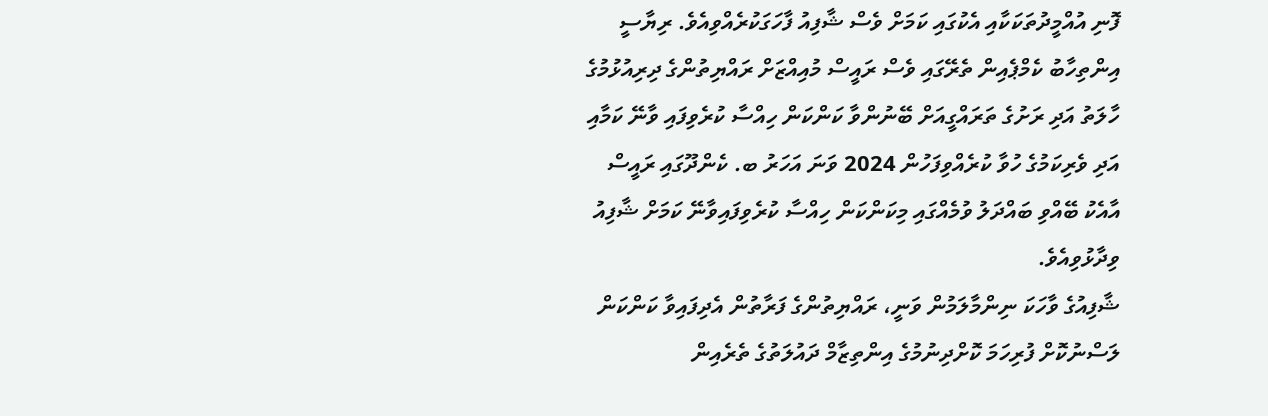ފޮނި އުއްމީދުތަކަކާއި އެކުގައި ކަމަށް ވެސް ޝާފިއު ފާހަގަކުރެއްވިއެވެ. ރިޔާސީ އިންތިހާބު ކެމްޕެއިން ތެރޭގައި ވެސް ރައީސް މުއިއްޒަށް ރައްޔިތުންގެ ދިރިއުޅުމުގެ ހާލަތު އަދި ރަށުގެ ތަރައްގީއަށް ބޭނުންވާ ކަންކަން ހިއްސާ ކުރެވިފައި ވާނޭ ކަމާއި އަދި ވެރިކަމުގެ ހުވާ ކުރެއްވިފަހުން 2024 ވަނަ އަހަރު ބ. ކެންދޫގައި ރައީސް އާއެކު ބޭއްވި ބައްދަލު ވުމެއްގައި މިކަންކަން ހިއްސާ ކުރެވިފައިވާނޭ ކަމަށް ޝާފިއު ވިދާޅުވިއެވެ.
ޝާފިއުގެ ވާހަކަ ނިންމާލަމުން ވަނީ، ރައްޔިތުންގެ ފަރާތުން އެދިފައިވާ ކަންކަން ލަސްނުކޮށް ފުރިހަމަ ކޮށްދިނުމުގެ އިންތިޒާމް ދައުލަތުގެ ތެރެއިން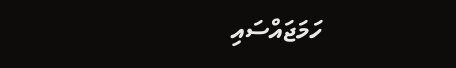ހަމަޖައްސައި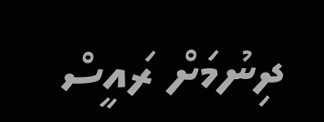ދިނުމަށް ރައީސް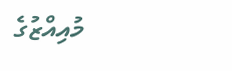މުއިއްޒުގެ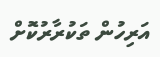އަރިހުން ތަކުރާރުކޮށް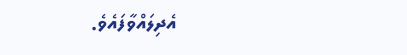އެދިލައްވާފައެވެ.